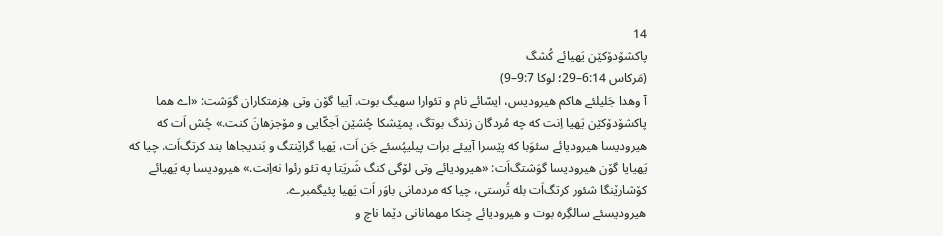14
پاکشۆدۆکێن یَهیائے کُشگ
(مَرکاس 6:14–29؛ لوکا 9:7–9)
آ وهدا جَلیلئے هاکم هیرودیس، ایسّائے نام و تئوارا سهیگ بوت. آییا گۆن وتی هِزمتکاران گوَشت: «اے هما پاکشۆدۆکێن یَهیا اِنت که چه مُردگان زندگ بوتگ، پمێشکا چُشێن اَجکّایی و مۆجزهانَ کنت.» چُش اَت که هیرودیسا هیرودیائے سئوَبا که پێسرا آییئے برات پیلیپُسئے جَن اَت، یَهیا گراێنتگ و بَندیجاها بند کرتگ‌اَت. چیا که یَهیایا گۆن هیرودیسا گوَشتگ‌اَت: «هیرودیائے وتی لۆگی کنگ شَریَتا په تئو رئوا نه‌اِنت.» هیرودیسا په یَهیائے کۆشارێنگا شئور کرتگ‌اَت بله تُرستی، چیا که مردمانی باوَر اَت یَهیا پئیگمبرے.
هیرودیسئے سالگِره بوت و هیرودیائے جِنکا مهمانانی دێما ناچ و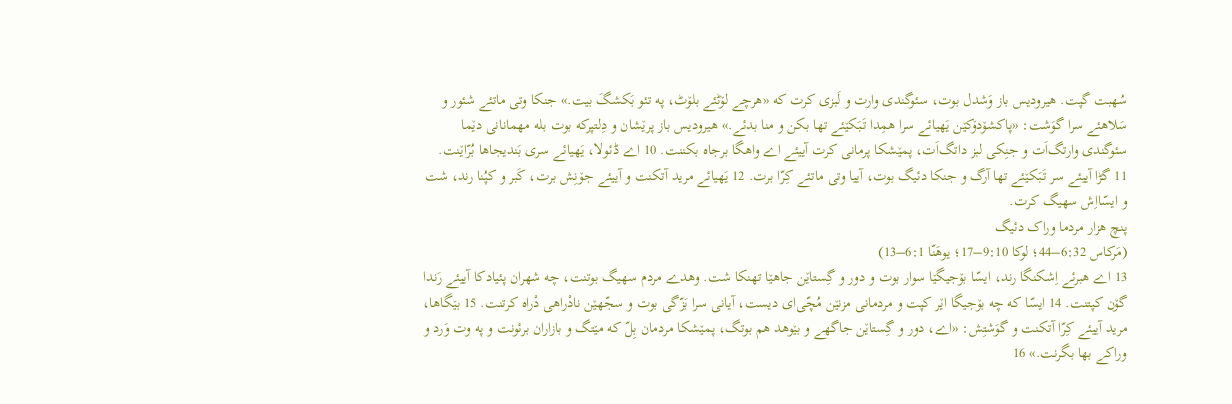سُهبت گپت. هیرودیس باز وَشدل بوت، سئوگندی وارت و لَبزی کرت که «هرچے لۆٹئے بلۆٹ، په تئو بَکشگَ بیت.» جنکا وتی ماتئے شئور و سَلاهئے سرا گوَشت: «پاکشۆدۆکێن یَهیائے سرا همِدا تَبَکێئے تها بکن و منا بدئے.» هیرودیس باز پرێشان و دِلتپرکه بوت بله مهمانانی دێما سئوگندی وارتگ‌اَت و جنِکی لبز داتگ‌اَت، پمێشکا پرمانی کرت آییئے اے واهگا برجاه بکننت. 10 اے ڈئولا، یَهیائے سری بَندیجاها بُرّاێنت. 11 گڑا آییئے سر تَبَکێئے تها آرگ و جنکا دئیگ بوت، آییا وتی ماتئے کِرّا برت. 12 یَهیائے مرید آتکنت و آییئے جۆنِش برت، کَبر و کپُنا رند، شت و ایسّااِش سهیگ کرت.
پنچ هزار مردما وراک دئیگ
(مَرکاس 6:32–44؛ لوکا 9:10–17؛ یوهَنّا 6:1–13)
13 اے هبرئے اِشکنگا رند، ایسّا بۆجیگێا سوار بوت و دور و گِستاێن جاهێا تهنکا شت. وهدے مردم سهیگ بوتنت، چه شهران پئیادکا آییئے رَندا گۆن کپتنت. 14 ایسّا که چه بۆجیگا اێر کپت و مردمانی مزنێن مُچّی‌ای دیست، آیانی سرا بَزّگی بوت و سجّهێن نادْراهی دْراه کرتنت. 15 بێگاها، مرید آییئے کِرّا آتکنت و گوَشتِش: «اے، دور و گِستاێن جاگهے و بێوهد هم بوتگ، پمێشکا مردمان بِلّ که مێتگ و بازاران برئونت و په وت وَرد و وراکے بها بگرنت.» 16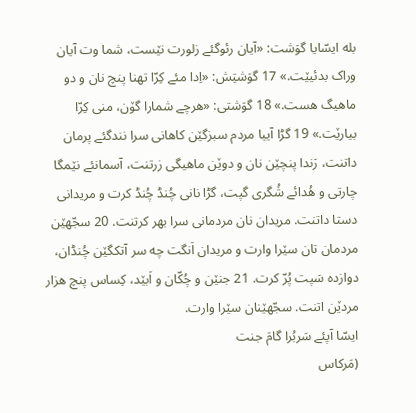بله ایسّایا گوَشت: «آیان رئوگئے زلورت نێست، شما وت آیان وراک بدئیێت.» 17 گوَشتِش: «اِدا مئے کِرّا تهنا پنچ نان و دو ماهیگ هست.» 18 گوَشتی: «هرچے شمارا گۆن، منی کِرّا بیارێت.» 19 گڑا آییا مردم سبزگێن کاهانی سرا نندگئے پرمان داتنت، رَندا پنچێن نان و دوێن ماهیگی زرتنت، آسمانئے نێمگا چارتی و هُدائے شُگری گپت، گڑا نانی چُنڈ چُنڈ کرت و مریدانی دستا داتنت. مریدان نان مردمانی سرا بهر کرتنت. 20 سجّهێن مردمان تان سێرا وارت و مریدان اَنگت چه سر آتکگێن چُنڈان، دوازده سَپت پُرّ کرت. 21 جنێن و چُکّان و اَبێد، کِساس پنچ هزار مردێن اتنت. سجّهێنان سێرا وارت.
ایسّا آپئے سَربُرا گامَ جنت
(مَرکاس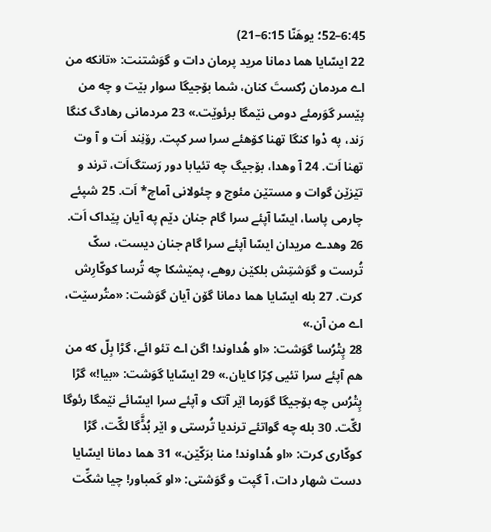6:45–52؛ یوهَنّا 6:15–21)
22 ایسّایا هما دمانا مرید پرمان دات و گوَشتنت: «تانکه من اے مردمان رُکستَ کنان، شما بۆجیگا سوار بێت و چه من پێسر گوَرمئے دومی نێمگا برئوێت.» 23 مردمانی رهادگ کنگا رَند، په دْوا کنگا تهنا کۆهئے سرا سر کپت. رۆنِند اَت و آ وت تهنا اَت. 24 آ وهدا، بۆجیگ چه تئیابا دور رَستگ‌اَت، ترند و تێزێن گوات و مستێن مئوج و چئولانی آماچ* اَت. 25 شپئے چارمی پاسا، ایسّا آپئے سرا گام جنان دێم په آیان پێداک اَت. 26 وهدے مریدان ایسّا آپئے سرا گام جنان دیست، سکّ تُرست و گوَشتِش بلکێن روهے، پمێشکا چه تُرسا کوکّارِش کرت. 27 بله ایسّایا هما دمانا گۆن آیان گوَشت: «متُرسێت، اے من آن.»
28 پِتْرُسا گوَشت: «او هُداوند! اگن اے تئو ائے، گڑا بِلّ که من هم آپئے سرا تئیی کِرّا کایان.» 29 ایسّایا گوَشت: «بیا!» گڑا پِتْرُس چه بۆجیگا گوَرما اێر آتک و آپئے سرا ایسّائے نێمگا رئوگا لگّت. 30 بله چه گواتئے ترندیا تُرستی و اێر بُڈَّگا لگّت، گڑا کوکّاری کرت: «او هُداوند! منا برَکّێن.» 31 هما دمانا ایسّایا دست شهار دات، آ گپت و گوَشتی: «او کَمباور! چیا شکِّت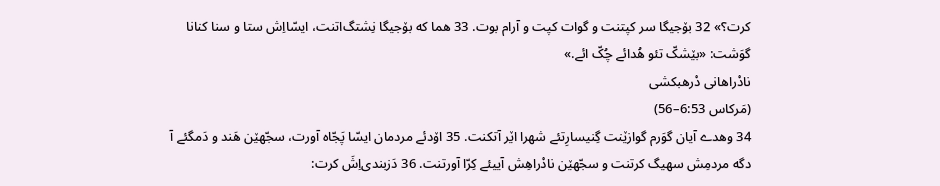کرت؟» 32 بۆجیگا سر کپتنت و گوات کپت و آرام بوت. 33 هما که بۆجیگا نِشتگ‌اتنت، ایسّااِش ستا و سنا کنانا گوَشت: «بێشکّ تئو هُدائے چُکّ ائے.»
نادْراهانی دْرهبکشی
(مَرکاس 6:53–56)
34 وهدے آیان گوَرم گوازێنت گِنیسارِتئے شهرا اێر آتکنت. 35 اۆدئے مردمان ایسّا پَجّاه آورت، سجّهێن هَند و دَمگئے آ دگه مردمِش سهیگ کرتنت و سجّهێن نادْراهِش آییئے کِرّا آورتنت. 36 دَزبندی‌اِشَ کرت: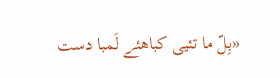«بِلّ ما تئیی کباهئے لَمبا دست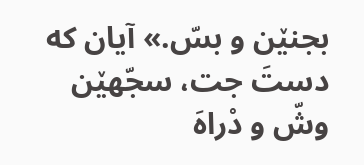بجنێن و بسّ.» آیان که دستَ جت، سجّهێن وشّ و دْراهَ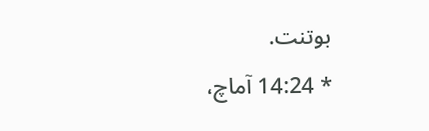بوتنت.
* 14:24 آماچ،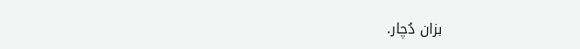بزان دُچار.